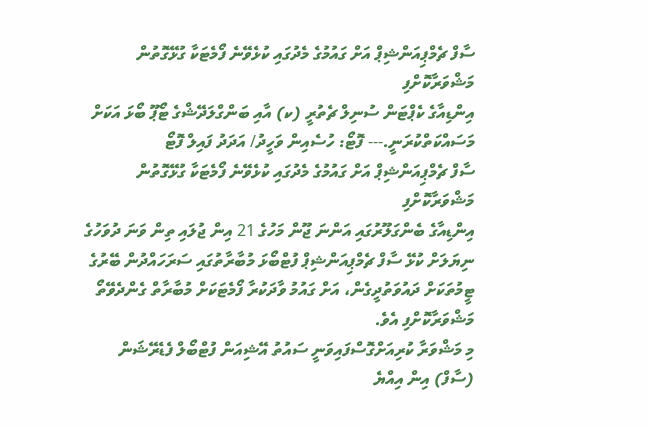ސާފް ޗެމްޕިއަންޝިޕް އަށް ގައުމުގެ މެދުގައި ކުޅެވޭނެ ފޯމެޓަކާ ގުޅޭގޮތުން މަޝްވަރާކޮށްފި
އިންޑިއާގެ ކެޕްޓަން ސުނިލް ޗެތުރީ (ކ) އާއި ބަންގްލަދޭޝްގެ ޓޯޕޫ ބޯޅަ އަކަށް މަސައްކަތްކުރަނީ.--- ފޮޓޯ: ހުސެއިން ވަހީދު/ އަދަދު ފައިލް ފޮޓޯ
ސާފް ޗެމްޕިއަންޝިޕް އަށް ގައުމުގެ މެދުގައި ކުޅެވޭނެ ފޯމެޓަކާ ގުޅޭގޮތުން މަޝްވަރާކޮށްފި
އިންޑިއާގެ ބެންގަލޫރުގައި އަންނަ ޖޫން މަހުގެ 21 އިން ޖުލައި ތިން ވަނަ ދުވަހުގެ ނިޔަލަށް ކުޅޭ ސާފް ޗެމްޕިއަންޝިޕް ފުޓްބޯޅަ މުބާރާތުގައި ސަރަހައްދުން ބޭރުގެ ޓީމުތަކަށް ދައުވަތުދީގެން، އަށް ގައުމު ވާދަކުރާ ފޯމެޓަކަށް މުބާރާތް ގެންދެވޭތޯ މަޝްވަރާކޮށްފި އެވެ.
މި މަޝްވަރާ ކުރިއަށްގޮސްފައިވަނީ ސައުތު އޭޝިއަން ފުޓްބޯލް ފެޑެރޭޝަން (ސާފް) އިން އިއްޔެ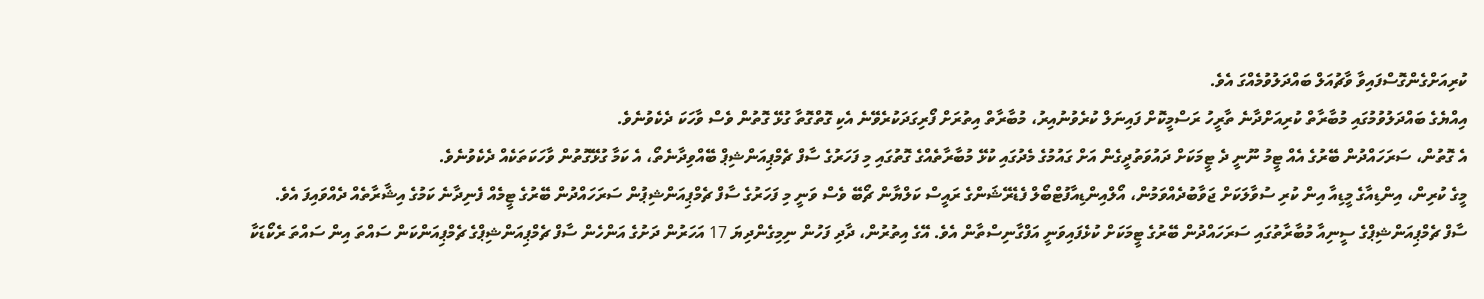ކުރިއަށްގެންގޮސްފައިވާ ވާޗުއަލް ބައްދަލުވުމެއްގަ އެވެ.
އިއްޔެގެ ބައްދަލުވުމުގައި މުބާރާތް ކުރިއަށްދާނެ ތާރީހު ރަސްމީކޮށް ފައިނަލް ކުރެވުނުއިރު، މުބާރާތް އިތުރަށް ފޯރިގަދަކުރެވޭނެ އެކި ގޮތްގޮތާ ގުޅޭ ގޮތުން ވެސް ވާހަކަ ދެކެވުނެވެ.
އެ ގޮތުން، ސަރަހައްދުން ބޭރުގެ އެއް ޓީމު ނޫނީ ދެ ޓީމަކަށް ދައުވަތުދީގެން އަށް ގައުމުގެ މެދުގައި ކުޅޭ މުބާރާތެއްގެ ގޮތުގައި މި ފަހަރުގެ ސާފް ޗެމްޕިއަންޝިޕް ބޭއްވިދާނެތޯ، އެ ކަމާ ގުޅޭގޮތުން ވާހަކަތަކެއް ދެކެވުނެވެ.
މީގެ ކުރިން، އިންޑިއާގެ މީޑިއާ އިން ކުރި ސުވާލަކަށް ޖަވާބުދެއްވަމުން، އޯލްއިންޑިއާފުޓްބޯލް ފެޑެރޭޝަންގެ ރައީސް ކަލްޔާން ޗޯބޭ ވެސް ވަނީ މި ފަހަރުގެ ސާފް ޗެމްޕިއަންޝިޕުން ސަރަހައްދުން ބޭރުގެ ޓީމެއް ފެނިދާނެ ކަމުގެ އިޝާރާތެއް ދެއްވައިފަ އެވެ.
ސާފް ޗެމްޕިއަންޝިޕްގެ ސީނިއާ މުބާރާތުގައި ސަރަހައްދުން ބޭރުގެ ޓީމަކަށް ކުޅެފައިވަނީ އަފްގާނިސްތާން އެވެ. އޭގެ އިތުރުން، ދާދި ފަހުން ނިމިގެންދިޔަ 17 އަހަރުން ދަށުގެ އަންހެން ސާފް ޗެމްޕިއަންޝިޕްގެ ޗެމްޕިއަންކަން ސައްތަ އިން ސައްތަ ރެކޯޑަކާ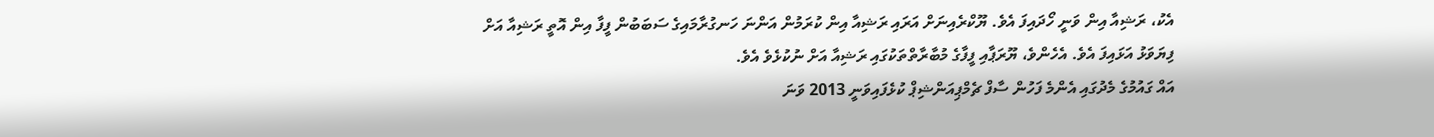އެކު، ރަޝިއާ އިން ވަނީ ހޯދައިފަ އެވެ. ޔޫކްރެއިނަށް އަރައި ރަޝިއާ އިން ކުރަމުން އަންނަ ހަނގުރާމައިގެ ސަބަބުން ފީފާ އިން އޮތީ ރަޝިއާ އަށް ފިޔަވަޅު އަޅައިފަ އެވެ. އެހެންވެ، ޔޫރަޕާއި ފީފާގެ މުބާރާތްތަކުގައި ރަޝިއާ އަށް ނުކުޅެވެ އެވެ.
އައް ގައުމުގެ މެދުގައި އެންމެ ފަހުން ސާފް ޗެމްޕިއަންޝިޕް ކުޅެފައިވަނީ 2013 ވަނަ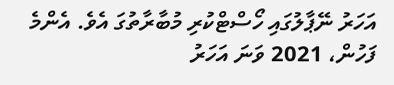އަހަރު ނޭޕާލުގައި ހޯސްޓްކުރި މުބާރާތުގަ އެވެ. އެންމެ ފަހުން، 2021 ވަނަ އަހަރު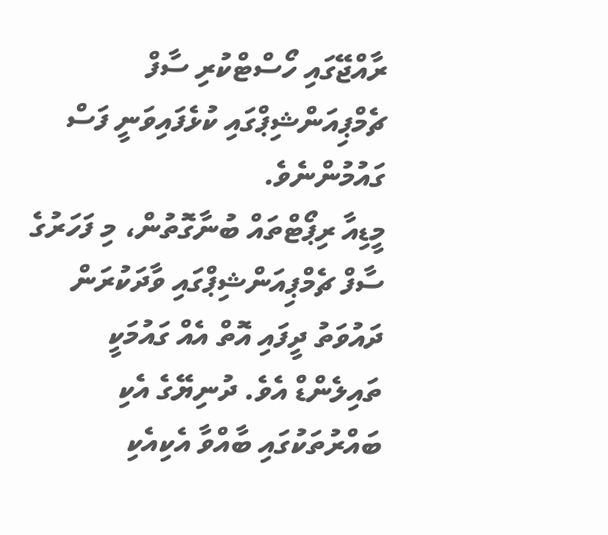ރާއްޖޭގައި ހޯސްޓްކުރި ސާފް ޗެމްޕިއަންޝިޕްގައި ކުޅެފައިވަނީ ފަސް ގައުމުންނެވެ.
މީޑިއާ ރިޕޯޓްތައް ބުނާގޮތުން، މި ފަހަރުގެ ސާފް ޗެމްޕިއަންޝިޕްގައި ވާދަކުރަން ދައުވަތު ދީފައި އޮތް އެއް ގައުމަކީ ތައިލެންޑް އެވެ. ދުނިޔޭގެ އެކި ބައްރުތަކުގައި ބާއްވާ އެކިއެކި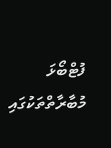ފުޓްބޯޅަ މުބާރާތްތަކުގައި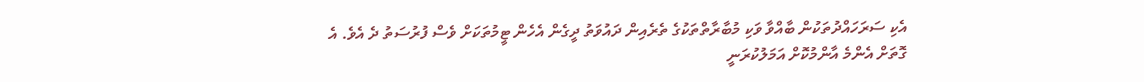އެކި ސަރަހައްދުތަކުން ބާއްވާ ވަކި މުބާރާތްތަކުގެ ތެރެއިން ދައުވަތު ދީގެން އެހެން ޓީމުތަކަށް ވެސް ފުރުސަތު ދެ އެވެ. އެ ގޮތަށް އެންމެ އާންމުކޮށް އަމަލުކުރަނީ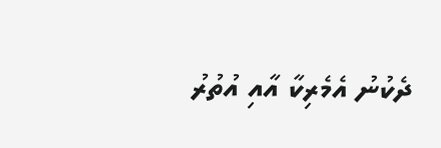ދެކުނު އެމެރިކާ އާއި އުތުރު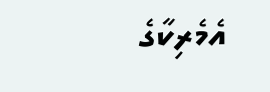އެމެރިކާގެ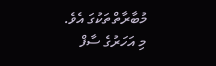މުބާރާތްތަކުގަ އެވެ.
މި އަހަރުގެ ސާފް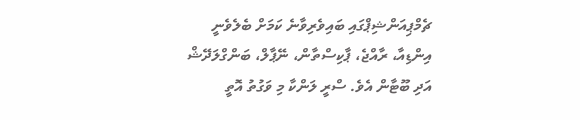ޗެމްޕިއަންޝިޕްގައި ބައިވެރިވާނެ ކަމަށް ބެލެވެނީ އިންޑިއާ، ރާއްޖެ، ޕާކިސްތާން، ނޭޕާލް، ބަންގްލަދޭޝް އަދި ބޫޓާން އެވެ. ސްރީ ލަންކާ މި ވަގުތު އޮތީ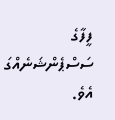ފީފާގެ ސަސްޕެންޝަނެއްގަ އެވެ.